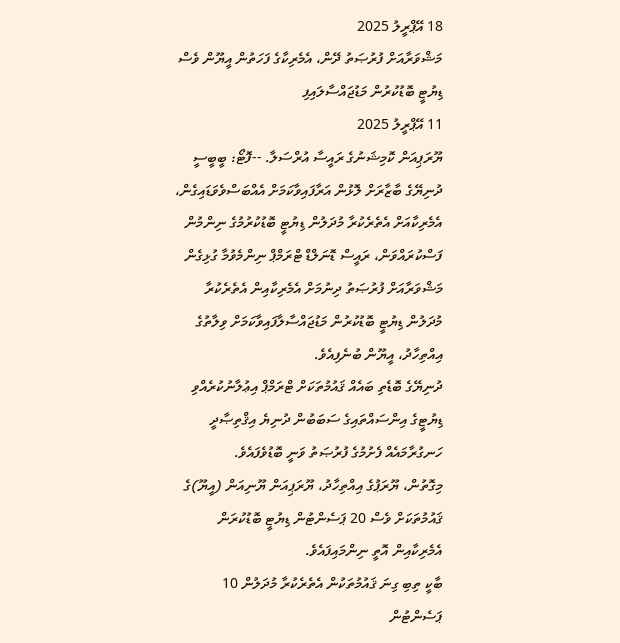18 އޭޕްރީލު 2025
މަޝްވަރާއަށް ފުރުޞަތު ދޭން، އެމެރިކާގެ ފަހަތުން އީޔޫން ވެސް ޑިޔުޓީ ބޮޑުކުރުން މަޑުޖައްސާލައިފި
11 އޭޕްރީލު 2025
ޔޫރަޕިއަން ކޮމިޝަނުގެ ރައީސާ އުރްސަލާ. --ފޮޓޯ: ބީބީސީ
ދުނިޔޭގެ ބާޒާރަށް ލޮޅުން އަރާފައިވާކަމަށް އެއްބަސްވެވަޑައިގެން، އެމެރިކާއަށް އެތެރެކުރާ މުދަލުން ޑިޔުޓީ ބޮޑުކުރުމުގެ ނިންމުން ފަސްކުރައްވަން، ރައީސް ޑޮނަލްޑް ޓްރަމްޕް ނިންމެވުމާ ގުޅިގެން މަޝްވަރާއަށް ފުރުޞަތު ދިނުމަށް އެމެރިކާއިން އެތެރެކުރާ މުދަލުން ޑިޔުޓީ ބޮޑުކުރުން މަޑުޖައްސާލާފައިވާކަމަށް ވިލާތުގެ އިއްތިހާދު، އީޔޫން ބުނެފިއެވެ.
ދުނިޔޭގެ ބޮޑެތި ބައެއް ޤައުމުތަކަށް ޓްރަމްޕް އިޢުލާނުކުރެއްވި ޑިޔުޓީގެ އިންސައްތައިގެ ސަބަބުން ދުނިޔެ އިޤްތިޞާދީ ހަނގުރާމައެއް ފެށުމުގެ ފުރުޞަތު ވަނީ ބޮޑުވެފައެވެ.
މިގޮތުން، ޔޫރަޕުގެ އިއްތިހާދު، ޔޫރަޕިއަން ޔޫނިއަން (އީޔޫ)ގެ ޤައުމުތަކަށް ވެސް 20 ޕަސެންޓުން ޑިޔުޓީ ބޮޑުކުރަން އެމެރިކާއިން އޮތީ ނިންމައިފައެވެ.
ބާކީ ތިބި ގިނަ ޤައުމުތަކުން އެތެރެކުރާ މުދަލުން 10 ޕަސެންޓުން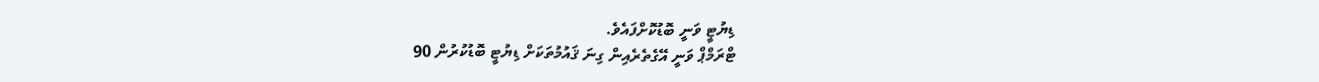ޑިޔުޓީ ވަނީ ބޮޑުކޮށްފައެވެ.
ޓްރަމްޕް ވަނީ އޭގެތެރެއިން ގިނަ ޤައުމުތަކަށް ޑިޔުޓީ ބޮޑުކުރުން 90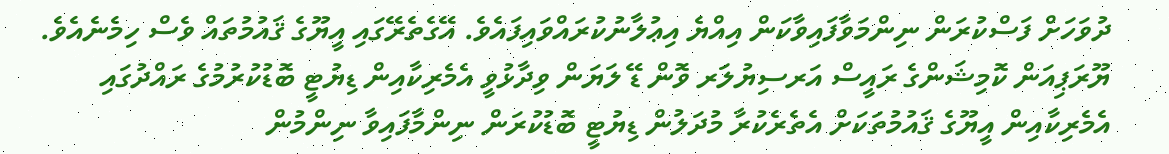ދުވަހަށް ފަސްކުރަން ނިންމަވާފައިވާކަން އިއްޔެ އިޢުލާނުކުރައްވައިފައެވެ. އޭގެތެރޭގައި އީޔޫގެ ޤައުމުތައް ވެސް ހިމެނެއެވެ.
ޔޫރަޕިއަން ކޮމިޝަންގެ ރައީސް އަރސިޔުލަރ ވޮން ޑޭ ލަޔަން ވިދާޅުވީ އެމެރިކާއިން ޑިޔުޓީ ބޮޑުކުރުމުގެ ރައްދުގައި އެމެރިކާއިން އީޔޫގެ ޤައުމުތަކަށް އެތެރެކުރާ މުދަލުން ޑިޔުޓީ ބޮޑުކުރަން ނިންމާފައިވާ ނިންމުން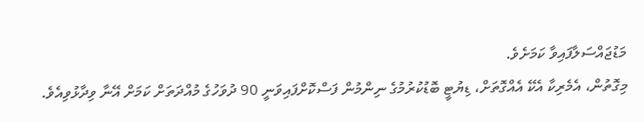މަޑުޖައްސަލާފައިވާ ކަމަށެވެ.
މިގޮތުން، އެމެރިކާ އެކޭ އެއްގޮތަށް، ޑިޔުޓީ ބޮޑުކުރުމުގެ ނިންމުން ފަސްކޮށްފައިވަނީ 90 ދުވަހުގެ މުއްދަތަށް ކަމަށް އޭނާ ވިދާޅުވިއެވެ.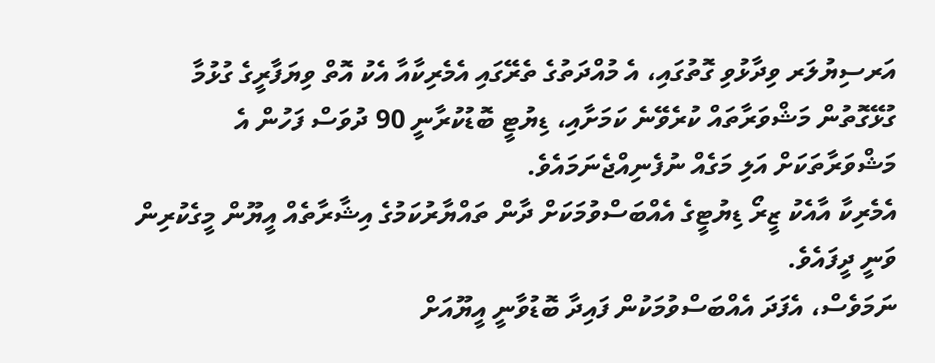އަރސިޔުލަރ ވިދާޅުވި ގޮތުގައި، އެ މުއްދަތުގެ ތެރޭގައި އެމެރިކާއާ އެކު އޮތް ވިޔަފާރީގެ ގުޅުމާ ގުޅޭގޮތުން މަޝްވަރާތައް ކުރެވޭނެ ކަމަށާއި، ޑިޔުޓީ ބޮޑުކުރާނީ 90 ދުވަސް ފަހުން އެ މަޝްވަރާތަކަށް އަލި މަގެއް ނުފެނިއްޖެނަމައެވެ.
އެމެރިކާ އާއެކު ޒީރޯ ޑިޔުޓީގެ އެއްބަސްވުމަކަށް ދާން ތައްޔާރުކަމުގެ އިޝާރާތެއް އީޔޫން މީގެކުރިން ވަނީ ދީފައެވެ.
ނަމަވެސް، އެފަދަ އެއްބަސްވުމަކުން ފައިދާ ބޮޑުވާނީ އީޔޫއަށް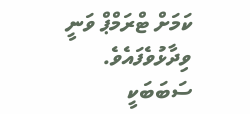ކަމަށް ޓްރަމްޕް ވަނީ ވިދާޅުވެފައެވެ.
ސަބަބަކީ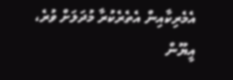އެމެރިކާއިން އެތެރެކުރާ މުދަލަށް ވުރެ، އީޔޫން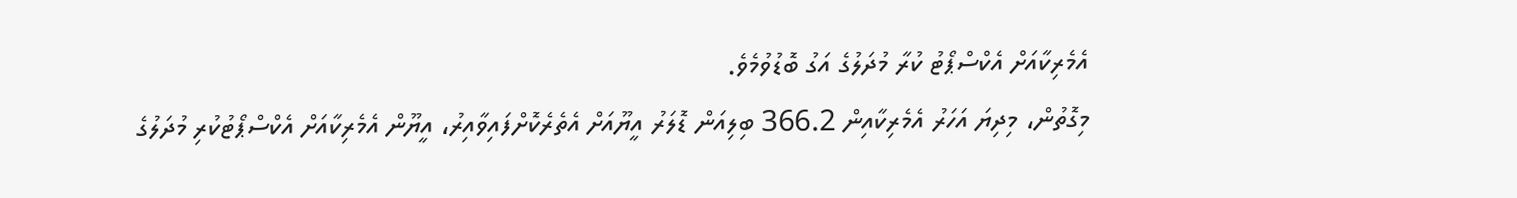އެމެރިކާއަށް އެކްސްޕޯޓު ކުރާ މުދަލުގެ އަގު ބޮޑުވުމެވެ.
މިގޮތުން، މިދިޔަ އަހަރު އެމެރިކާއިން 366.2 ބިލިއަން ޑޮލަރު އީޔޫއަށް އެތެރެކޮށްފައިވާއިރު، އީޔޫން އެމެރިކާއަށް އެކްސްޕޯޓުކުރި މުދަލުގެ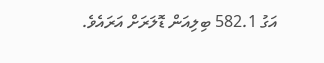އަގު 582.1 ބިލިއަން ޑޮލަރަށް އަރައެވެ.